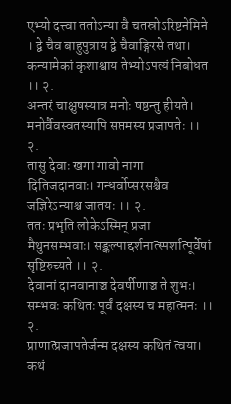एभ्यो दत्त्वा ततोऽन्या वै चतस्रोऽरिष्टनेमिने । द्वे चैव बाहुपुत्राय द्वे चैवाङ्गिरसे तथा। कन्यामेकां कृशाश्वाय तेभ्योऽपत्यं निबोधत ।। २.
अन्तरं चाक्षुषस्यात्र मनोः षष्ठन्तु हीयते। मनोर्वैवस्वतस्यापि सप्तमस्य प्रजापतेः ।। २.
तासु देवाः खगा गावो नागा दितिजदानवाः। गन्धर्वोप्सरसश्चैव जज्ञिरेऽन्याश्च जातयः ।। २.
ततः प्रभृति लोकेऽस्मिन् प्रजा मैथुनसम्भवाः। सङ्कल्पाद्दर्शनात्स्पर्शात्पूर्वेषां सृष्टिरुच्यते ।। २.
देवानां दानवानाञ्च देवर्षीणाञ्च ते शुभः। सम्भवः कथितः पूर्वं दक्षस्य च महात्मनः ।। २.
प्राणात्प्रजापतेर्जन्म दक्षस्य कथितं त्वया। कथं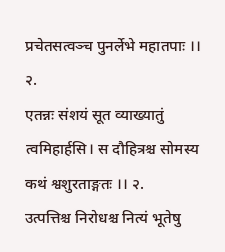प्रचेतसत्वञ्च पुनर्लेभे महातपाः ।। २.
एतन्नः संशयं सूत व्याख्यातुं त्वमिहार्हसि। स दौहित्रश्च सोमस्य कथं श्वशुरताङ्गतः ।। २.
उत्पत्तिश्च निरोधश्च नित्यं भूतेषु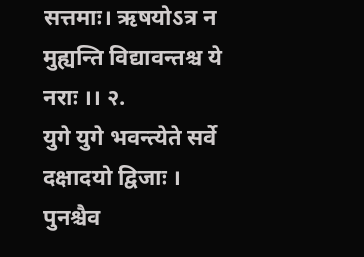सत्तमाः। ऋषयोऽत्र न मुह्यन्ति विद्यावन्तश्च ये नराः ।। २.
युगे युगे भवन्त्येते सर्वे दक्षादयो द्विजाः । पुनश्चैव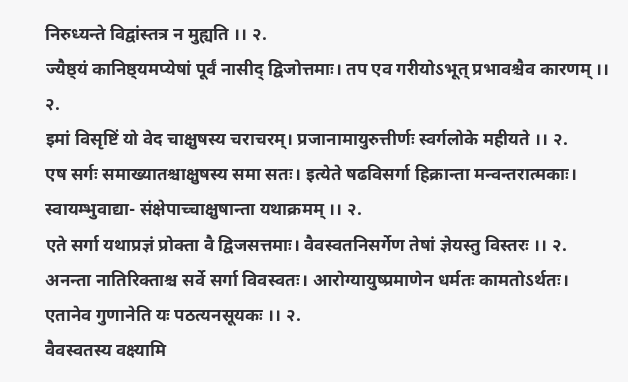निरुध्यन्ते विद्वांस्तत्र न मुह्यति ।। २.
ज्यैष्ठ्यं कानिष्ठ्यमप्येषां पूर्वं नासीद् द्विजोत्तमाः। तप एव गरीयोऽभूत् प्रभावश्चैव कारणम् ।। २.
इमां विसृष्टिं यो वेद चाक्षुषस्य चराचरम्। प्रजानामायुरुत्तीर्णः स्वर्गलोके महीयते ।। २.
एष सर्गः समाख्यातश्चाक्षुषस्य समा सतः। इत्येते षढविसर्गा हिक्रान्ता मन्वन्तरात्मकाः। स्वायम्भुवाद्या- संक्षेपाच्चाक्षुषान्ता यथाक्रमम् ।। २.
एते सर्गा यथाप्रज्ञं प्रोक्ता वै द्विजसत्तमाः। वैवस्वतनिसर्गेण तेषां ज्ञेयस्तु विस्तरः ।। २.
अनन्ता नातिरिक्ताश्च सर्वे सर्गा विवस्वतः। आरोग्यायुष्प्रमाणेन धर्मतः कामतोऽर्थतः। एतानेव गुणानेति यः पठत्यनसूयकः ।। २.
वैवस्वतस्य वक्ष्यामि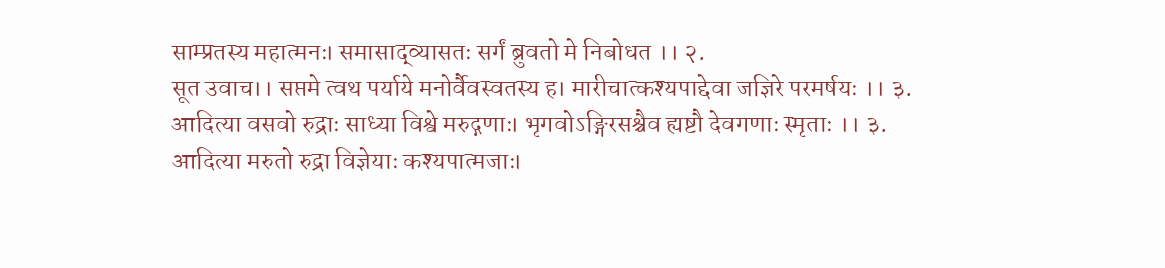साम्प्रतस्य महात्मनः। समासाद्व्यासतः सर्गं ब्रुवतो मे निबोधत ।। २.
सूत उवाच।। सप्तमे त्वथ पर्याये मनोर्वैवस्वतस्य ह। मारीचात्कश्यपाद्देवा जज्ञिरे परमर्षयः ।। ३.
आदित्या वसवो रुद्राः साध्या विश्वे मरुद्गणाः। भृगवोऽङ्गिरसश्चैव ह्यष्टौ देवगणाः स्मृताः ।। ३.
आदित्या मरुतो रुद्रा विज्ञेयाः कश्यपात्मजाः।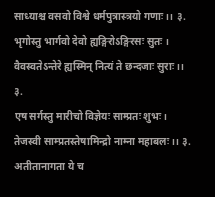साध्याश्च वसवो विश्वे धर्मपुत्रास्त्रयो गणाः ।। ३.
भृगोस्तु भार्गवो देवो ह्यङ्गिरोऽङ्गिरसः सुतः । वैवस्वतेऽन्तेरे ह्यस्मिन् नित्यं ते छन्दजाः सुराः ।। ३.
एष सर्गस्तु मारीचो विज्ञेयः साम्प्रतः शुभः। तेजस्वी साम्प्रतस्तेषामिन्द्रो नाम्ना महाबलः ।। ३.
अतीतानागता ये च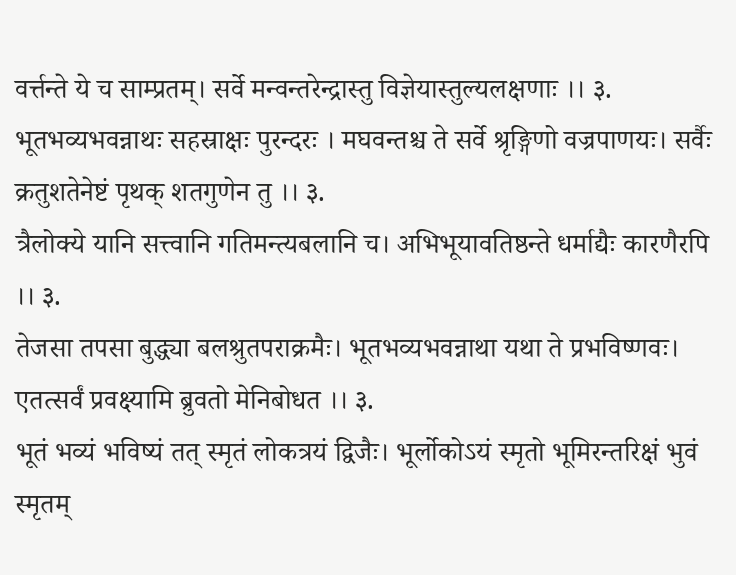वर्त्तन्ते ये च साम्प्रतम्। सर्वे मन्वन्तरेन्द्रास्तु विज्ञेयास्तुल्यलक्षणाः ।। ३.
भूतभव्यभवन्नाथः सहस्राक्षः पुरन्दरः । मघवन्तश्च ते सर्वे श्रृङ्गिणो वज्रपाणयः। सर्वैः क्रतुशतेनेष्टं पृथक् शतगुणेन तु ।। ३.
त्रैलोक्ये यानि सत्त्वानि गतिमन्त्यबलानि च। अभिभूयावतिष्ठन्ते धर्माद्यैः कारणैरपि ।। ३.
तेजसा तपसा बुद्ध्या बलश्रुतपराक्रमैः। भूतभव्यभवन्नाथा यथा ते प्रभविष्णवः। एतत्सर्वं प्रवक्ष्यामि ब्रुवतो मेनिबोधत ।। ३.
भूतं भव्यं भविष्यं तत् स्मृतं लोकत्रयं द्विजैः। भूर्लोकोऽयं स्मृतो भूमिरन्तरिक्षं भुवं स्मृतम्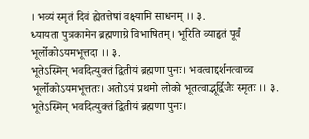। भव्यं स्मृतं दिवं ह्येतत्तेषां वक्ष्यामि साधनम् ।। ३.
ध्यायता पुत्रकामेन ब्रह्मणाग्रे विभाषितम्। भूरिति व्याहृतं पूर्वं भूर्लोकोऽयमभूत्तदा ।। ३.
भूतेऽस्मिन् भवदित्युक्तं द्वितीयं ब्रह्मणा पुनः। भवत्वाद्दर्शनत्वाच्च भूर्लोकोऽयमभूत्ततः। अतोऽयं प्रथमो लोको भूतत्वाद्भूर्द्विजैः स्मृतः ।। ३.
भूतेऽस्मिन् भवदित्युक्तं द्वितीयं ब्रह्मणा पुनः।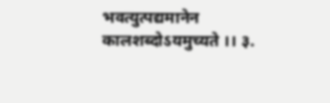भवत्युत्पद्यमानेन कालशब्दोऽयमुच्यते ।। ३.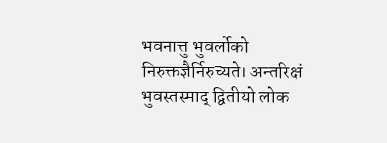भवनात्तु भुवर्लोको निरुक्तज्ञैर्निरुच्यते। अन्तरिक्षं भुवस्तस्माद् द्वितीयो लोक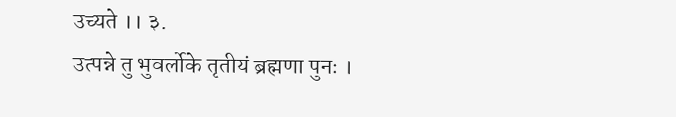उच्यते ।। ३.
उत्पन्ने तु भुवर्लोके तृतीयं ब्रह्मणा पुनः ।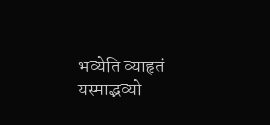भव्येति व्याहृतं यस्माद्भव्यो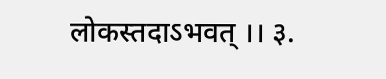लोकस्तदाऽभवत् ।। ३.